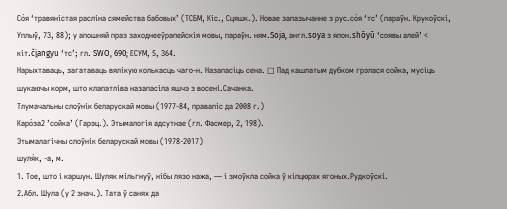Со́я ‘травяністая расліна сямейства бабовых’ (ТСБМ, Кіс., Сцяшк.). Новае запазычанне з рус.со́я ‘тс’ (параўн. Крукоўскі, Уплыў, 73, 88); у апошняй праз заходнееўрапейскія мовы, параўн. ням.Soja, англ.soya з япон.shōyū ‘соявы алей’ < кіт.či̯angyu ‘тс’; гл. SWO, 690; ЕСУМ, 5, 364.
Нарыхтаваць, загатаваць вялікую колькасць чаго‑н. Назапасіць сена. □ Пад кашлатым дубком грэлася сойка, мусіць шукаючы корм, што клапатліва назапасіла яшчэ з восені.Сачанка.
Тлумачальны слоўнік беларускай мовы (1977-84, правапіс да 2008 г.)
Каро́за2 ’сойка’ (Гарэц.). Этымалогія адсутнае (гл. Фасмер, 2, 198).
Этымалагічны слоўнік беларускай мовы (1978-2017)
шуля́к, ‑а, м.
1. Тое, што і каршун. Шуляк мільгнуў, нібы лязо нажа, — і змоўкла сойка ў кіпцюрах ягоных.Рудкоўскі.
2.Абл. Шула (у 2 знач.). Тата ў санях да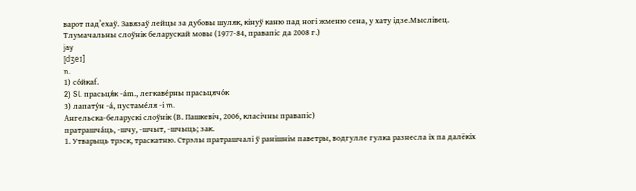варот пад’ехаў. Завязаў лейцы за дубовы шуляк, кінуў каню пад ногі жменю сена, у хату ідзе.Мыслівец.
Тлумачальны слоўнік беларускай мовы (1977-84, правапіс да 2008 г.)
jay
[dʒeɪ]
n.
1) со́йкаf.
2) Sl. прасьця́к -а́m., легкаве́рны прасьцячо́к
3) лапату́н -а́, пустаме́ля -і m.
Ангельска-беларускі слоўнік (В. Пашкевіч, 2006, класічны правапіс)
пратрашча́ць, ‑шчу, ‑шчыт, ‑шчыць; зак.
1. Утварыць трэск, траскатню. Стрэлы пратрашчалі ў ранішнім паветры, водгулле гулка разнесла іх па далёкіх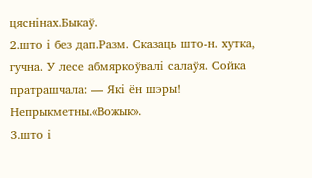цяснінах.Быкаў.
2.што і без дап.Разм. Сказаць што‑н. хутка, гучна. У лесе абмяркоўвалі салаўя. Сойка пратрашчала: — Які ён шэры! Непрыкметны.«Вожык».
3.што і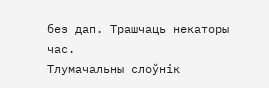без дап. Трашчаць некаторы час.
Тлумачальны слоўнік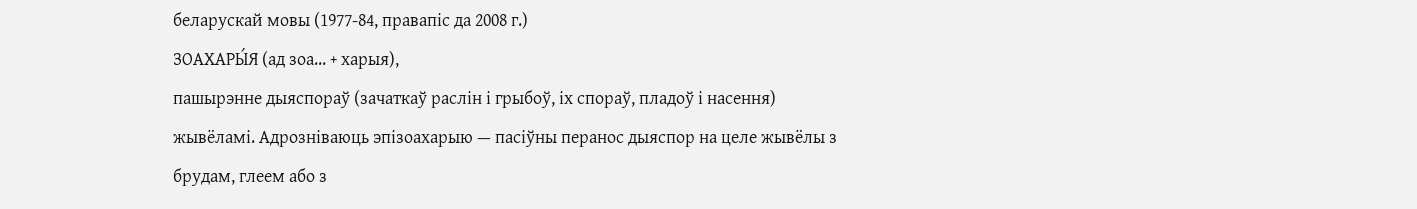беларускай мовы (1977-84, правапіс да 2008 г.)
ЗОАХАРЫ́Я (ад зоа... + харыя),
пашырэнне дыяспораў (зачаткаў раслін і грыбоў, іх спораў, пладоў і насення) жывёламі. Адрозніваюць эпізоахарыю — пасіўны перанос дыяспор на целе жывёлы з брудам, глеем або з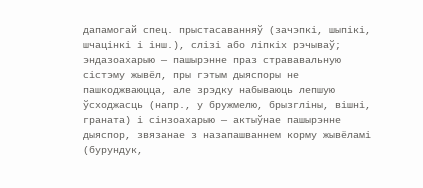дапамогай спец. прыстасаванняў (зачэпкі, шыпікі, шчацінкі і інш.), слізі або ліпкіх рэчываў; эндазоахарыю — пашырэнне праз стрававальную сістэму жывёл, пры гэтым дыяспоры не пашкоджваюцца, але зрэдку набываюць лепшую ўсходжасць (напр., у бружмелю, брызгліны, вішні, граната) і сінзоахарыю — актыўнае пашырэнне дыяспор, звязанае з назапашваннем корму жывёламі (бурундук,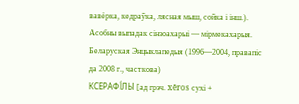вавёрка, кедраўка, лясная мыш, сойка і інш.). Асобны выпадак сінзоахарыі — мірмекахарыя.
Беларуская Энцыклапедыя (1996—2004, правапіс да 2008 г., часткова)
КСЕРАФІ́ЛЫ [ад грэч. xēros сухі +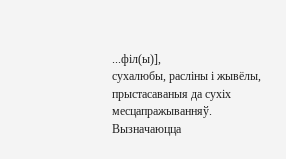...філ(ы)],
сухалюбы, расліны і жывёлы, прыстасаваныя да сухіх месцапражыванняў. Вызначаюцца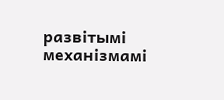развітымі механізмамі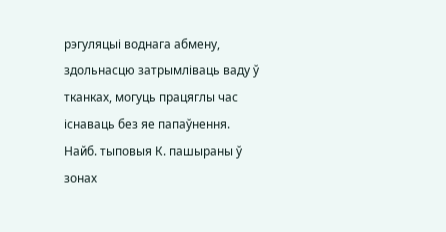рэгуляцыі воднага абмену, здольнасцю затрымліваць ваду ў тканках, могуць працяглы час існаваць без яе папаўнення. Найб. тыповыя К. пашыраны ў зонах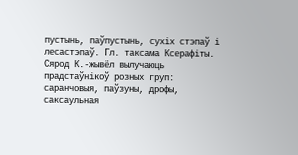пустынь, паўпустынь, сухіх стэпаў і лесастэпаў. Гл. таксама Ксерафіты.
Сярод К.-жывёл вылучаюць прадстаўнікоў розных груп: саранчовыя, паўзуны, дрофы, саксаульная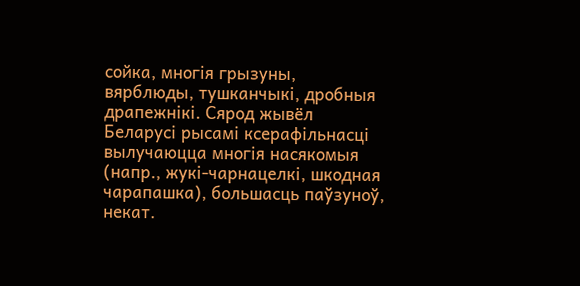сойка, многія грызуны, вярблюды, тушканчыкі, дробныя драпежнікі. Сярод жывёл Беларусі рысамі ксерафільнасці вылучаюцца многія насякомыя (напр., жукі-чарнацелкі, шкодная чарапашка), большасць паўзуноў, некат.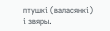птушкі (валасянкі) і звяры.